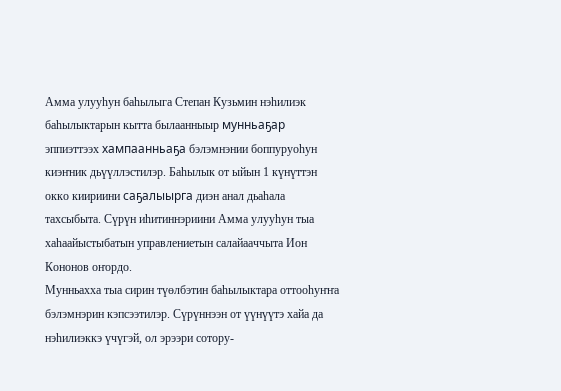Амма улууһун баһылыга Степан Кузьмин нэһилиэк баһылыктарын кытта былаанныыр мунньаҕар эппиэттээх хампаанньаҕа бэлэмнэнии боппуруоһун киэҥник дьүүллэстилэр. Баһылык от ыйын 1 күнүттэн окко киириини саҕалыырга диэн анал дьаһала тахсыбыта. Сүрүн иһитиннэриини Амма улууһун тыа хаһаайыстыбатын управлениетын салайааччыта Ион Кононов оҥордо.
Мунньахха тыа сирин түөлбэтин баһылыктара оттооһуҥҥа бэлэмнэрин кэпсээтилэр. Сүрүннээн от үүнүүтэ хайа да нэһилиэккэ үчүгэй, ол эрээри сотору-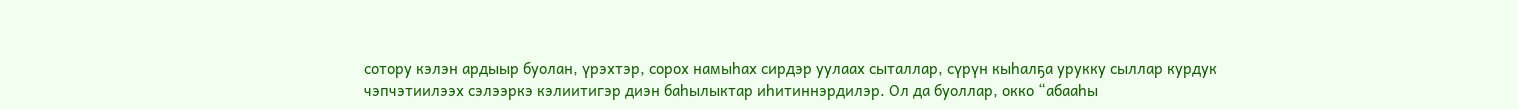сотору кэлэн ардыыр буолан, үрэхтэр, сорох намыһах сирдэр уулаах сыталлар, сүрүн кыһалҕа урукку сыллар курдук чэпчэтиилээх сэлээркэ кэлиитигэр диэн баһылыктар иһитиннэрдилэр. Ол да буоллар, окко “абааһы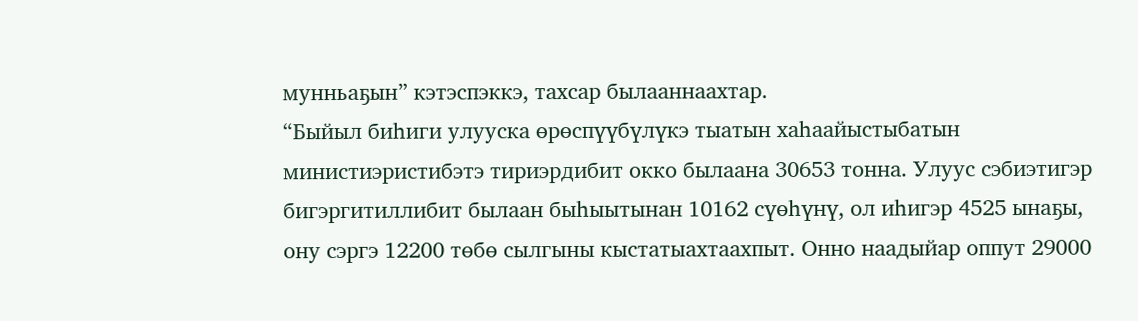мунньаҕын” кэтэспэккэ, тахсар былааннаахтар.
“Быйыл биһиги улууска өрөспүүбүлүкэ тыатын хаһаайыстыбатын министиэристибэтэ тириэрдибит окко былаана 30653 тонна. Улуус сэбиэтигэр бигэргитиллибит былаан быһыытынан 10162 сүөһүнү, ол иһигэр 4525 ынаҕы, ону сэргэ 12200 төбө сылгыны кыстатыахтаахпыт. Онно наадыйар оппут 29000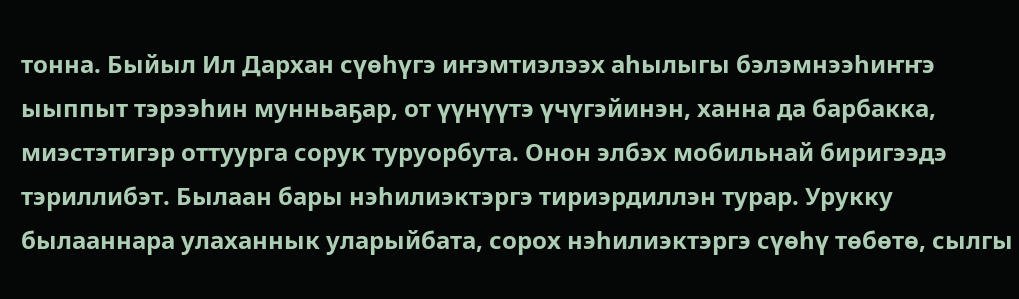тонна. Быйыл Ил Дархан сүөһүгэ иҥэмтиэлээх аһылыгы бэлэмнээһиҥҥэ ыыппыт тэрээһин мунньаҕар, от үүнүүтэ үчүгэйинэн, ханна да барбакка, миэстэтигэр оттуурга сорук туруорбута. Онон элбэх мобильнай биригээдэ тэриллибэт. Былаан бары нэһилиэктэргэ тириэрдиллэн турар. Урукку былааннара улаханнык уларыйбата, сорох нэһилиэктэргэ сүөһү төбөтө, сылгы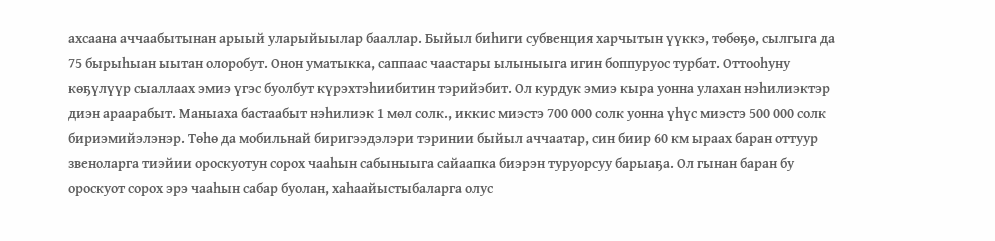ахсаана аччаабытынан арыый уларыйыылар бааллар. Быйыл биһиги субвенция харчытын үүккэ, төбөҕө, сылгыга да 75 бырыһыан ыытан олоробут. Онон уматыкка, саппаас чаастары ылыныыга игин боппуруос турбат. Оттооһуну көҕүлүүр сыаллаах эмиэ үгэс буолбут күрэхтэһиибитин тэрийэбит. Ол курдук эмиэ кыра уонна улахан нэһилиэктэр диэн араарабыт. Маныаха бастаабыт нэһилиэк 1 мөл солк., иккис миэстэ 700 000 солк уонна үһүс миэстэ 500 000 солк бириэмийэлэнэр. Төһө да мобильнай биригээдэлэри тэринии быйыл аччаатар, син биир 60 км ыраах баран оттуур звеноларга тиэйии ороскуотун сорох чааһын сабыныыга сайаапка биэрэн туруорсуу барыаҕа. Ол гынан баран бу ороскуот сорох эрэ чааһын сабар буолан, хаһаайыстыбаларга олус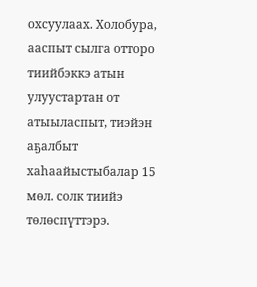охсуулаах. Холобура, ааспыт сылга отторо тиийбэккэ атын улуустартан от атыыласпыт, тиэйэн аҕалбыт хаһаайыстыбалар 15 мөл. солк тиийэ төлөспүттэрэ.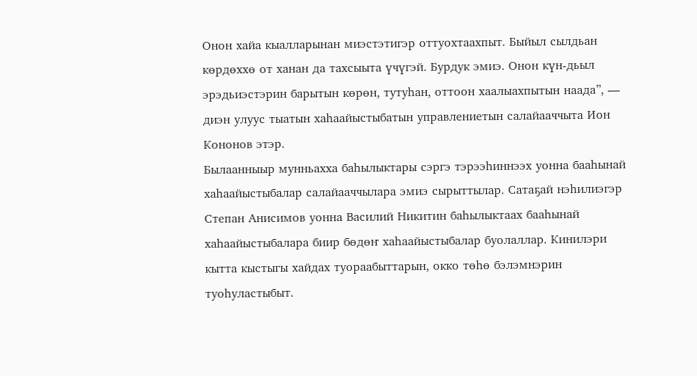Онон хайа кыалларынан миэстэтигэр оттуохтаахпыт. Быйыл сылдьан көрдөххө от ханан да тахсыыта үчүгэй. Бурдук эмиэ. Онон күн-дьыл эрэдьиэстэрин барытын көрөн, тутуһан, оттоон хаалыахпытын наада”, — диэн улуус тыатын хаһаайыстыбатын управлениетын салайааччыта Ион Кононов этэр.
Былаанныыр мунньахха баһылыктары сэргэ тэрээһиннээх уонна бааһынай хаһаайыстыбалар салайааччылара эмиэ сырыттылар. Сатаҕай нэһилиэгэр Степан Анисимов уонна Василий Никитин баһылыктаах бааһынай хаһаайыстыбалара биир бөдөҥ хаһаайыстыбалар буолаллар. Кинилэри кытта кыстыгы хайдах туораабыттарын, окко төһө бэлэмнэрин туоһуластыбыт.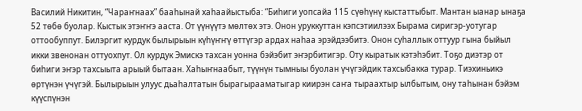Василий Никитин, “Чараҥнаах” бааһынай хаһаайыстыба: “Биһиги уопсайа 115 сүөһүнү кыстаттыбыт. Мантан ыанар ынаҕа 52 төбө буолар. Кыстык этэҥҥэ ааста. От үүнүүтэ мөлтөх этэ. Онон уруккуттан кэпсэтиилээх Бырама сиригэр-уотугар оттообуппут. Билэргит курдук былырыын күһүҥҥү өттүгэр ардах наһаа эрэйдээбитэ. Онон суһаллык оттуур гына быйыл икки звенонан оттуохпут. Ол курдук Эмискэ тахсан уонна бэйэбит эҥэрбитигэр. Оту кыратык кэтэһэбит. Тоҕо диэтэр от биһиги эҥэр тахсыыта арыый бытаан. Хаһыҥнаабыт, түүнүн тымныы буолан үчүгэйдик тахсыбакка турар. Тиэхиньикэ өртүнэн үчүгэй. Былырыын улуус дьаһалтатын бырагырааматыгар киирэн саҥа тыраахтыр ылбытым, ону таһынан бэйэм күүспүнэн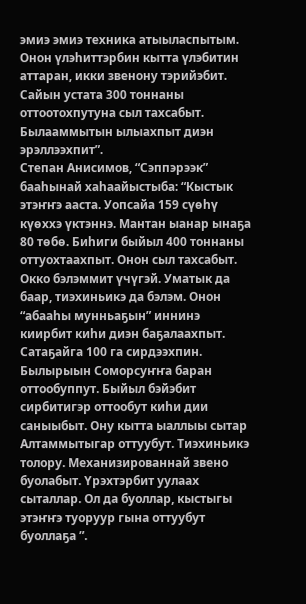эмиэ эмиэ техника атыыласпытым. Онон үлэһиттэрбин кытта үлэбитин аттаран, икки звенону тэрийэбит. Сайын устата 300 тоннаны оттоотохпутуна сыл тахсабыт. Былааммытын ылыахпыт диэн эрэллээхпит”.
Степан Анисимов, “Сэппэрээк” бааһынай хаһаайыстыба: “Кыстык этэҥҥэ ааста. Уопсайа 159 сүөһү күөххэ үктэннэ. Мантан ыанар ынаҕа 80 төбө. Биһиги быйыл 400 тоннаны оттуохтаахпыт. Онон сыл тахсабыт. Окко бэлэммит үчүгэй. Уматык да баар, тиэхиньикэ да бэлэм. Онон “абааһы мунньаҕын” иннинэ киирбит киһи диэн баҕалаахпыт. Сатаҕайга 100 га сирдээхпин. Былырыын Соморсуҥҥа баран оттообуппут. Быйыл бэйэбит сирбитигэр оттообут киһи дии саныыбыт. Ону кытта ыаллыы сытар Алтаммытыгар оттуубут. Тиэхиньикэ толору. Механизированнай звено буолабыт. Үрэхтэрбит уулаах сыталлар. Ол да буоллар, кыстыгы этэҥҥэ туоруур гына оттуубут буоллаҕа ”.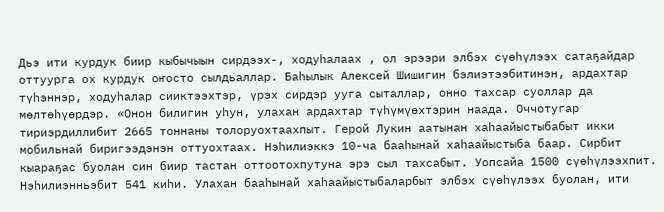Дьэ ити курдук биир кыбычыын сирдээх-, ходуһалаах , ол эрээри элбэх сүөһүлээх сатаҕайдар оттуурга ох курдук оҥосто сылдьаллар. Баһылык Алексей Шишигин бэлиэтээбитинэн, ардахтар түһэннэр, ходуһалар сииктээхтэр, үрэх сирдэр ууга сыталлар, онно тахсар суоллар да мөлтөһүөрдэр. «Онон билигин уһун, улахан ардахтар түһүмүөхтэрин наада. Оччотугар тириэрдиллибит 2665 тоннаны толоруохтаахпыт. Герой Лукин аатынан хаһаайыстыбабыт икки мобильнай биригээдэнэн оттуохтаах. Нэһилиэккэ 10-ча бааһынай хаһаайыстыба баар. Сирбит кыараҕас буолан син биир тастан оттоотохпутуна эрэ сыл тахсабыт. Уопсайа 1500 сүөһүлээхпит. Нэһилиэнньэбит 541 киһи. Улахан бааһынай хаһаайыстыбаларбыт элбэх сүөһүлээх буолан, ити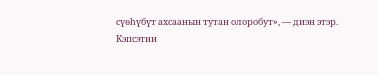сүөһүбүт ахсаанын тутан олоробут», — диэн этэр.
Кэпсэтии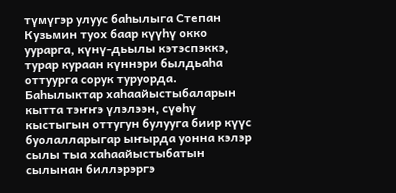түмүгэр улуус баһылыга Степан Кузьмин туох баар күүһү окко уурарга, күнү-дьылы кэтэспэккэ, турар кураан күннэри былдьаһа оттуурга сорук туруорда. Баһылыктар хаһаайыстыбаларын кытта тэҥҥэ үлэлээн, сүөһү кыстыгын оттугун булууга биир күүс буолалларыгар ыҥырда уонна кэлэр сылы тыа хаһаайыстыбатын сылынан биллэрэргэ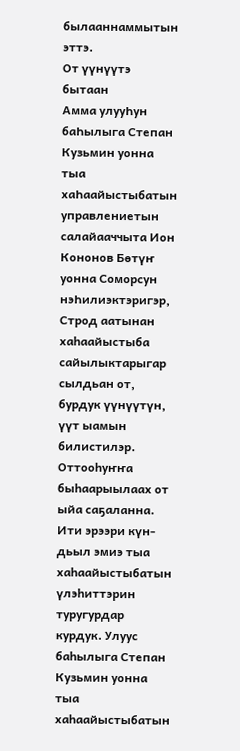былааннаммытын эттэ.
От үүнүүтэ бытаан
Амма улууҺун баҺылыга Степан Кузьмин уонна тыа хаҺаайыстыбатын управлениетын салайааччыта Ион Кононов Бөтүҥ уонна Соморсун нэҺилиэктэригэр, Строд аатынан хаһаайыстыба сайылыктарыгар сылдьан от, бурдук үүнүүтүн, үүт ыамын билистилэр.
Оттооһуҥҥа быһаарыылаах от ыйа саҕаланна. Ити эрээри күн-дьыл эмиэ тыа хаһаайыстыбатын үлэһиттэрин туругурдар курдук. Улуус баһылыга Степан Кузьмин уонна тыа хаһаайыстыбатын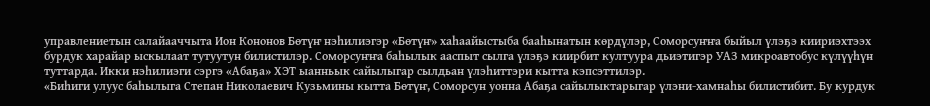управлениетын салайааччыта Ион Кононов Бөтүҥ нэһилиэгэр «Бөтүҥ» хаһаайыстыба бааһынатын көрдүлэр, Соморсуҥҥа быйыл үлэҕэ киириэхтээх бурдук харайар ыскылаат тутуутун билистилэр. Соморсуҥҥа баһылык ааспыт сылга үлэҕэ киирбит култуура дьиэтигэр УАЗ микроавтобус күлүүһүн туттарда. Икки нэһилиэги сэргэ «Абаҕа» ХЭТ ыанньык сайылыгар сылдьан үлэһиттэри кытта кэпсэттилэр.
«Биһиги улуус баһылыга Степан Николаевич Кузьмины кытта Бөтүҥ, Соморсун уонна Абаҕа сайылыктарыгар үлэни-хамнаһы билистибит. Бу курдук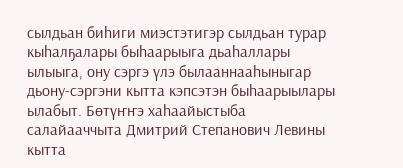сылдьан биһиги миэстэтигэр сылдьан турар кыһалҕалары быһаарыыга дьаһаллары ылыыга, ону сэргэ үлэ былааннааһыныгар дьону-сэргэни кытта кэпсэтэн быһаарыылары ылабыт. Бөтүҥҥэ хаһаайыстыба салайааччыта Дмитрий Степанович Левины кытта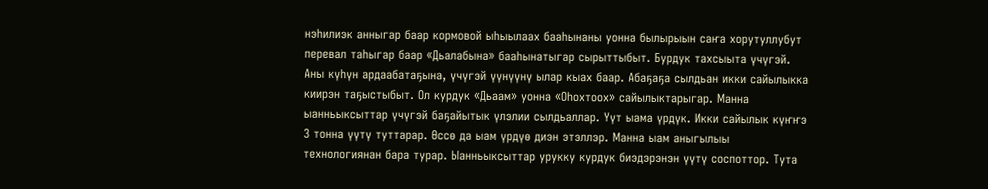нэһилиэк анныгар баар кормовой ыһыылаах бааһынаны уонна былырыын саҥа хорутуллубут перевал таһыгар баар «Дьалабына» бааһынатыгар сырыттыбыт. Бурдук тахсыыта үчүгэй. Аны күһүн ардаабатаҕына, үчүгэй үүнүүнү ылар кыах баар. Абаҕаҕа сылдьан икки сайылыкка киирэн таҕыстыбыт. Ол курдук «Дьаам» уонна «Оһохтоох» сайылыктарыгар. Манна ыанньыксыттар үчүгэй баҕайытык үлэлии сылдьаллар. Үүт ыама үрдүк. Икки сайылык күҥҥэ 3 тонна үүтү туттарар. Өссө да ыам үрдүө диэн этэллэр. Манна ыам аныгылыы технологиянан бара турар. Ыанньыксыттар урукку курдук биэдэрэнэн үүтү соспоттор. Тута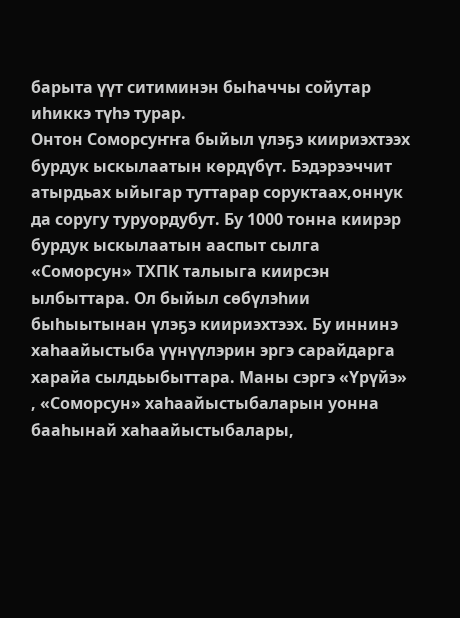барыта үүт ситиминэн быһаччы сойутар иһиккэ түһэ турар.
Онтон Соморсуҥҥа быйыл үлэҕэ киириэхтээх бурдук ыскылаатын көрдүбүт. Бэдэрээччит атырдьах ыйыгар туттарар соруктаах,оннук да соругу туруордубут. Бу 1000 тонна киирэр бурдук ыскылаатын ааспыт сылга «Соморсун» ТХПК талыыга киирсэн ылбыттара. Ол быйыл сөбүлэһии быһыытынан үлэҕэ киириэхтээх. Бу иннинэ хаһаайыстыба үүнүүлэрин эргэ сарайдарга харайа сылдьыбыттара. Маны сэргэ «Үрүйэ» , «Соморсун» хаһаайыстыбаларын уонна бааһынай хаһаайыстыбалары,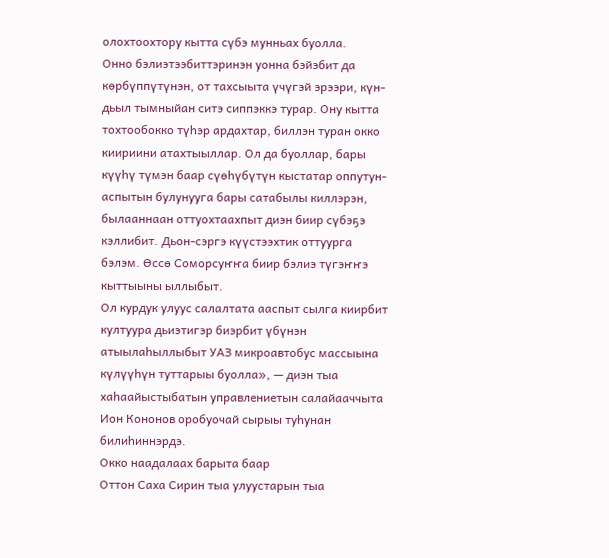олохтоохтору кытта сүбэ мунньах буолла.
Онно бэлиэтээбиттэринэн уонна бэйэбит да көрбүппүтүнэн, от тахсыыта үчүгэй эрээри, күн-дьыл тымныйан ситэ сиппэккэ турар. Ону кытта тохтообокко түһэр ардахтар, биллэн туран окко киириини атахтыыллар. Ол да буоллар, бары күүһү түмэн баар сүөһүбүтүн кыстатар оппутун-аспытын булунууга бары сатабылы киллэрэн, былааннаан оттуохтаахпыт диэн биир сүбэҕэ кэллибит. Дьон-сэргэ күүстээхтик оттуурга бэлэм. Өссө Соморсуҥҥа биир бэлиэ түгэҥҥэ кыттыыны ыллыбыт.
Ол курдук улуус салалтата ааспыт сылга киирбит култуура дьиэтигэр биэрбит үбүнэн атыылаһыллыбыт УАЗ микроавтобус массыына күлүүһүн туттарыы буолла», — диэн тыа хаһаайыстыбатын управлениетын салайааччыта Ион Кононов оробуочай сырыы туһунан билиһиннэрдэ.
Окко наадалаах барыта баар
Оттон Саха Сирин тыа улуустарын тыа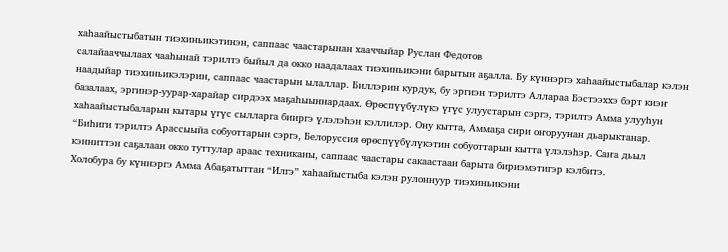хаһаайыстыбатын тиэхиньикэтинэн, саппаас чаастарынан хааччыйар Руслан Федотов
салайааччылаах чааһынай тэрилтэ быйыл да окко наадалаах тиэхиньикэни барытын аҕалла. Бу күннэргэ хаһаайыстыбалар кэлэн наадыйар тиэхиньикэлэрин, саппаас чаастарын ылаллар. Биллэрин курдук, бу эргиэн тэрилтэ Аллараа Бэстээххэ бэрт киэҥ базалаах, эргинэр-уурар-харайар сирдээх маҕаһыыннардаах. Өрөспүүбүлүкэ үгүс улуустарын сэргэ, тэрилтэ Амма улууһун хаһаайыстыбаларын кытары үгүс сылларга бииргэ үлэлэһэн кэллилэр. Ону кытта, Аммаҕа сири оҥоруунан дьарыктанар.
“Биһиги тэрилтэ Арассыыйа собуоттарын сэргэ, Белоруссия өрөспүүбүлүкэтин собуоттарын кытта үлэлэһэр. Саҥа дьыл кэнниттэн саҕалаан окко туттулар араас техниканы, саппаас чаастары сакаастаан барыта бириэмэтигэр кэлбитэ.
Холобура бу күннэргэ Амма Абаҕатыттан “Илгэ” хаһаайыстыба кэлэн рулоннуур тиэхиньикэни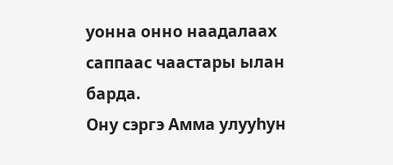уонна онно наадалаах саппаас чаастары ылан барда.
Ону сэргэ Амма улууһун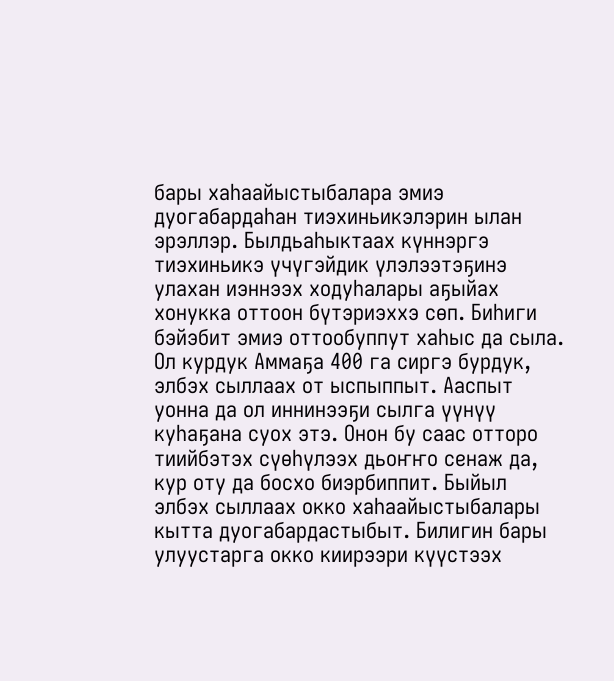бары хаһаайыстыбалара эмиэ дуогабардаһан тиэхиньикэлэрин ылан эрэллэр. Былдьаһыктаах күннэргэ тиэхиньикэ үчүгэйдик үлэлээтэҕинэ улахан иэннээх ходуһалары аҕыйах хонукка оттоон бүтэриэххэ сөп. Биһиги бэйэбит эмиэ оттообуппут хаһыс да сыла. Ол курдук Аммаҕа 400 га сиргэ бурдук, элбэх сыллаах от ыспыппыт. Ааспыт уонна да ол иннинээҕи сылга үүнүү куһаҕана суох этэ. Онон бу саас отторо тиийбэтэх сүөһүлээх дьоҥҥо сенаж да, кур оту да босхо биэрбиппит. Быйыл элбэх сыллаах окко хаһаайыстыбалары кытта дуогабардастыбыт. Билигин бары улуустарга окко киирээри күүстээх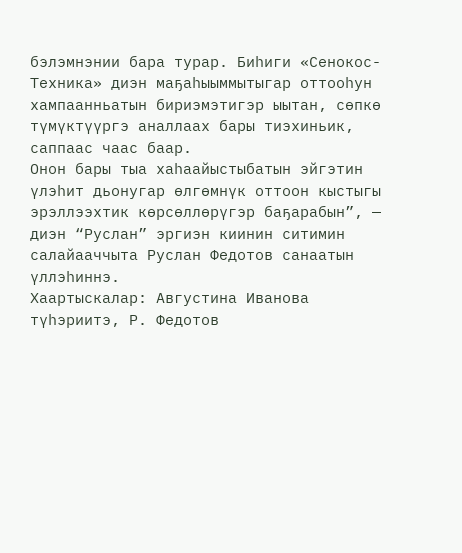бэлэмнэнии бара турар. Биһиги «Сенокос- Техника» диэн маҕаһыыммытыгар оттооһун хампаанньатын бириэмэтигэр ыытан, сөпкө түмүктүүргэ аналлаах бары тиэхиньик, саппаас чаас баар.
Онон бары тыа хаһаайыстыбатын эйгэтин үлэһит дьонугар өлгөмнүк оттоон кыстыгы эрэллээхтик көрсөллөрүгэр баҕарабын”, — диэн “Руслан” эргиэн киинин ситимин салайааччыта Руслан Федотов санаатын үллэһиннэ.
Хаартыскалар: Августина Иванова түһэриитэ, Р. Федотов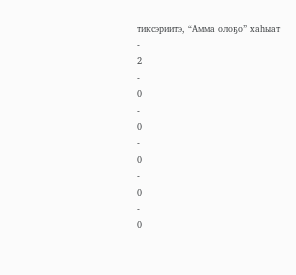тиксэриитэ, “Амма олоҕо” хаһыат
-
2
-
0
-
0
-
0
-
0
-
0